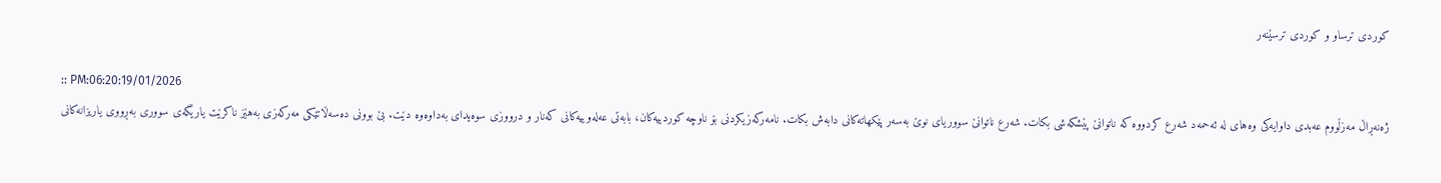كوردى ترساو و كوردى ترسێنه‌ر

:: PM:06:20:19/01/2026
ژه‌نه‌ڕاڵ مه‌زڵووم عه‌بدى داوایه‌كى وه‌هاى له‌ ئه‌حمه‌د شه‌رع كردووه‌ كه‌ ناتوانێ پێشكه‌شى بكات. شه‌رع ناتوانێ سووریاى نوێ به‌سه‌ر پێكهاته‌كانى دابه‌ش بكات. نامه‌ركه‌زیكردنى بۆ ناوچه‌ كوردییه‌كان، بابه‌تى عه‌له‌وییه‌كانى كه‌نار و درووزى سوه‌یداى به‌داوه‌وه‌ دێت. بێ بوونى ده‌سه‌ڵاتێكى مه‌ركه‌زى به‌هێز ناكرێت یاریگه‌ى سوورى به‌ڕووى یاریزانه‌كانى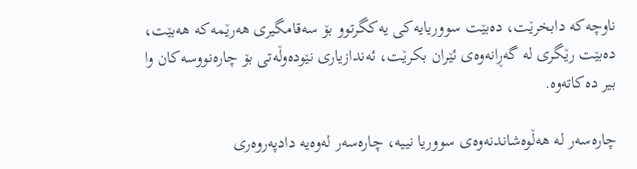ناوچه‌كه‌ دابخرێت، ده‌بێت سووریایه‌كى یه‌كگرتوو بۆ سه‌قامگیرى هه‌رێمه‌كه‌ هه‌بێت، ده‌بێت رێگری له‌ گه‌ڕانه‌وه‌ى ئێران بكرێت، ئه‌ندازیارى نێوده‌وڵه‌تى بۆ چاره‌نووسه‌كان وا بیر ده‌كاته‌وه‌.

چاره‌سه‌ر له‌ هه‌ڵوه‌شاندنه‌وه‌ى سووریا نییه‌، چاره‌سه‌ر له‌وه‌یه‌ دادپه‌روه‌رى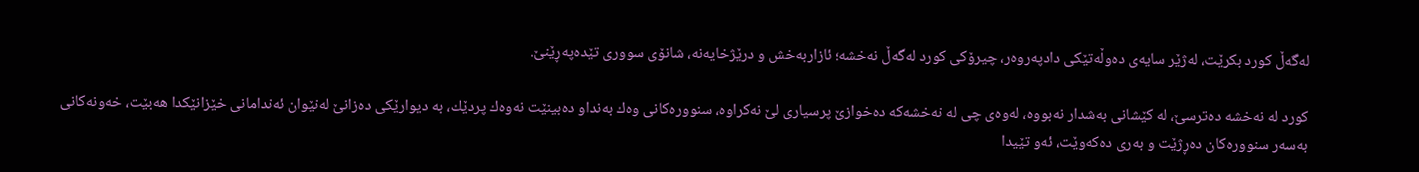له‌گه‌ڵ كورد بكرێت، له‌ژێر سایه‌ى ده‌وڵه‌تێكى دادپه‌روه‌ر، چیرۆكى كورد له‌گه‌ڵ نه‌خشه‌؛ ئازاربه‌خش و درێژخایه‌نه‌، شانۆى سوورى تێده‌په‌ڕێنێ.

كورد له‌ نه‌خشه‌ ده‌ترسێ، له‌ كێشانى به‌شدار نه‌بووه‌، له‌وه‌ى چى له‌ نه‌خشه‌كه‌ ده‌خوازێ پرسیارى لێ نه‌كراوه‌، سنووره‌كانى وه‌ك به‌نداو ده‌بینێت نه‌وه‌ك پردێك، به‌ دیوارێكى ده‌زانێ له‌نێوان ئه‌ندامانى خێزانێكدا هه‌بێت، خه‌ونه‌كانى به‌سه‌ر سنووره‌كان ده‌ڕژێت و به‌رى ده‌كه‌وێت، ئه‌و تێیدا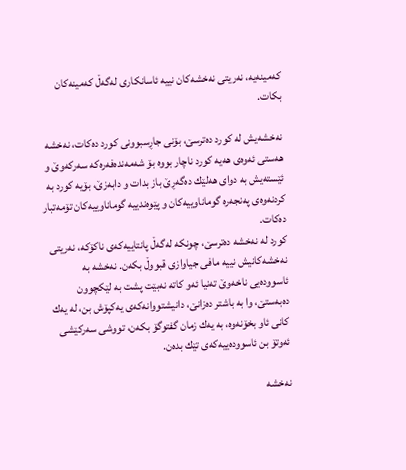كه‌مینه‌یه‌، نه‌ریتى نه‌خشه‌كان نییه‌ ئاسانكاری له‌گه‌ڵ كه‌مینه‌كان بكات.

نه‌خشه‌یش له‌ كورد ده‌ترسێ، بۆنى جاڕسبوونى كورد ده‌كات، نه‌خشه‌ هه‌ستى ئه‌وه‌ى هه‌یه‌ كورد ناچار بووه‌ بۆ شه‌مه‌نده‌فه‌ره‌كه‌ سه‌ركه‌وێ و ئێسته‌یش به‌ دواى هه‌لێك ده‌گه‌ڕێ باز بدات و دابه‌زێ، بۆیه‌ كورد به‌ كردنه‌وه‌ى په‌نجه‌ره‌ گوماناوییه‌كان و پێوه‌ندییه‌ گوماناوییه‌كان تۆمه‌تبار ده‌كات.
كورد له‌ نه‌خشه‌ ده‌ترسێ، چونكه‌ له‌گه‌ڵ پانتاییه‌كه‌ى ناكۆكه‌، نه‌ریتى نه‌خشه‌كانیش نییه‌ مافى جیاوازى قبووڵ بكه‌ن. نه‌خشه‌ به‌ ئاسووده‌یى ناخه‌وێ ته‌نیا ئه‌و كاته‌ نه‌بێت پشت به‌ لێكچوون ده‌به‌ستێ، وا به‌ باشتر ده‌زانێ، دانیشتووانه‌كه‌ى یه‌كپۆش بن، له‌ یه‌ك كانى ئاو بخۆنه‌وه‌، به‌ یه‌ك زمان گفتوگۆ بكه‌ن، تووشى سه‌ركێشى ئه‌وتۆ بن ئاسووده‌ییه‌كه‌ى تێك بده‌ن.

نه‌خشه‌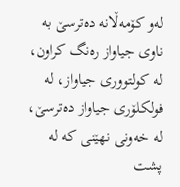له‌و كۆمه‌ڵانه‌ ده‌ترسێ به‌ ناوى جیاواز ره‌نگ كراون، له‌ كولتوورى جیاواز، له‌ فولكلۆرى جیاواز ده‌ترسێ، له‌ خه‌ونى نهێنى كه‌ له‌ پشت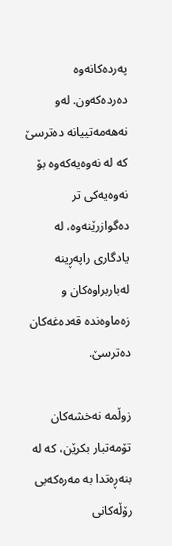په‌رده‌كانه‌وه‌ ده‌رده‌كه‌ون. له‌و نه‌هه‌مه‌تییانه‌ ده‌ترسێ كه‌ له‌ نه‌وه‌یه‌كه‌وه‌ بۆ نه‌وه‌یه‌كى تر ده‌گوازرێنه‌وه‌، له‌ یادگارى راپه‌ڕینه‌ له‌باربراوه‌كان و زه‌ماوه‌نده‌ قه‌ده‌غه‌كان ده‌ترسێ.

زوڵمه‌ نه‌خشه‌كان تۆمه‌تبار بكرێن، كه‌ له‌ بنه‌ڕه‌تدا به‌ مه‌ره‌كه‌بى رۆڵه‌كانى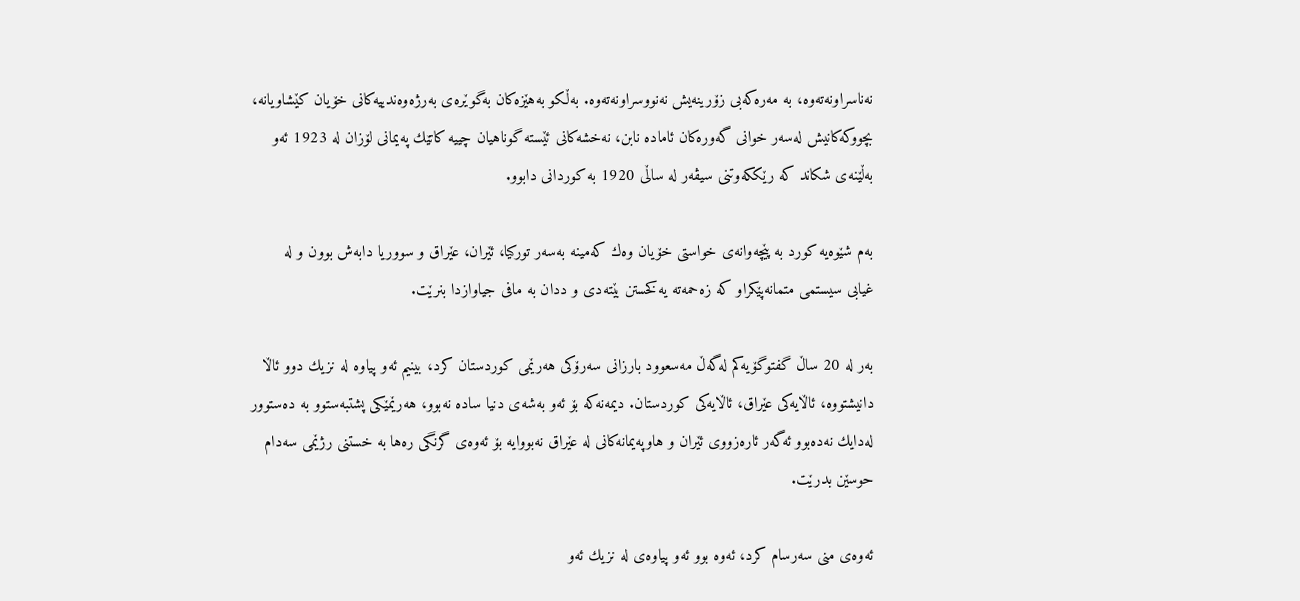نه‌ناسراونه‌ته‌وه‌، به‌ مه‌ره‌كه‌بى زۆرینه‌یش نه‌نووسراونه‌ته‌وه‌. به‌ڵكو به‌هێزه‌كان به‌گوێره‌ى به‌رژەوه‌ندییه‌كانى خۆیان كێشاویانه‌، بچووكه‌كانیش له‌سه‌ر خوانى گه‌وره‌كان ئاماده‌ نابن، نه‌خشه‌كانى ئێسته‌ گوناهیان چییه‌ كاتێك په‌یمانى لۆزان له‌ 1923 ئه‌و به‌ڵێنه‌ى شكاند كه‌ رێككه‌وتنى سیڤه‌ر له‌ ساڵى 1920 به‌ كوردانى دابوو.

به‌م شێوه‌یه‌ كورد به‌ پێچه‌وانه‌ى خواستى خۆیان وه‌ك كه‌مینه‌ به‌سه‌ر توركیا، ئێران، عێراق و سووریا دابه‌ش بوون و له‌ غیابى سیستمى متمانه‌پێكراو كه‌ زه‌حمه‌ته‌ یه‌كخستن بێته‌دى و ددان به‌ مافى جیاوازدا بنرێت.

به‌ر له‌ 20 ساڵ گفتوگۆیه‌كم له‌گه‌ڵ مه‌سعوود بارزانى سه‌رۆكى هه‌رێمى كوردستان كرد، بینیم ئه‌و پیاوه‌ له‌ نزیك دوو ئاڵا دانیشتووه‌، ئاڵایه‌كى عێراق، ئاڵایه‌كى كوردستان. دیمه‌نه‌كه‌ بۆ ئه‌و به‌شه‌ى دنیا ساده‌ نه‌بوو، هه‌رێمێكى پشتبه‌ستوو به‌ ده‌ستوور له‌دایك نه‌ده‌بوو ئه‌گه‌ر ئاره‌زووى ئێران و هاوپه‌یمانه‌كانى له‌ عێراق نه‌بووایه‌ بۆ ئه‌وه‌ى گرنگى ره‌ها به‌ خستنى رژێمى سه‌دام حوسێن بدرێت.

ئه‌وه‌ى منى سه‌رسام كرد، ئه‌وه‌ بوو ئه‌و پیاوه‌ى له‌ نزیك ئه‌و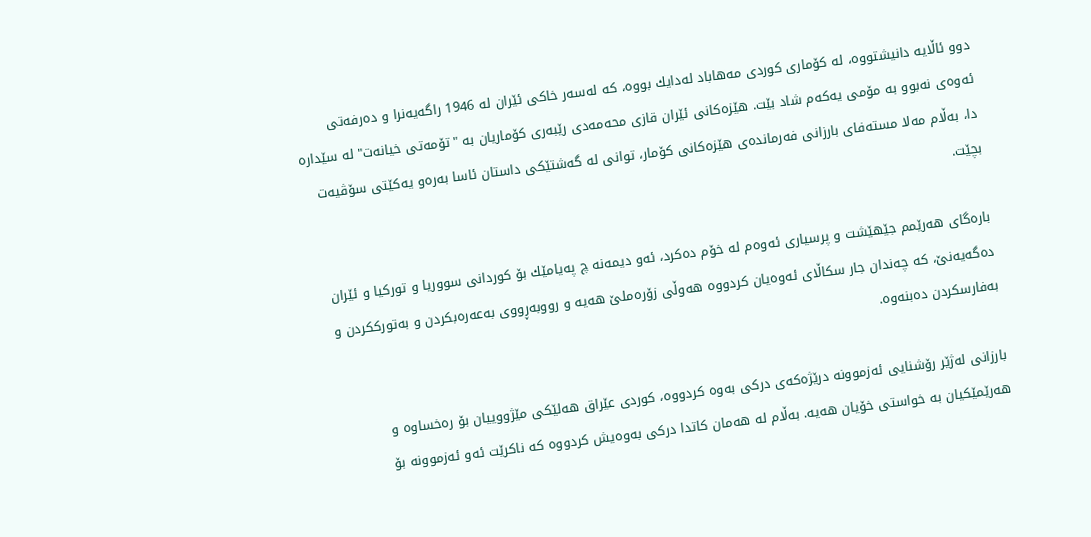دوو ئاڵایه‌ دانیشتووه‌، له‌ كۆمارى كوردى مه‌هاباد له‌دایك بووه‌، كه‌ له‌سه‌ر خاكى ئێران له‌ 1946 راگه‌یەنرا و ده‌رفه‌تى ئه‌وه‌ى نه‌بوو به‌ مۆمى یه‌كه‌م شاد بێت. هێزه‌كانى ئێران قازى محه‌مه‌دى رێبه‌رى كۆماریان به‌ "تۆمه‌تى خیانه‌ت" له‌ سێداره‌ دا، به‌ڵام مه‌لا مسته‌فاى بارزانى فه‌رمانده‌ى هێزه‌كانى كۆمار، توانى له‌ گه‌شتێكى داستان ئاسا به‌ره‌و یه‌كێتى سۆڤیه‌ت بچێت.

باره‌گاى هه‌رێمم جێهێشت و پرسیارى ئه‌وه‌م له‌ خۆم ده‌كرد، ئه‌و دیمه‌نه‌ چ په‌یامێك بۆ كوردانى سووریا و توركیا و ئێران ده‌گه‌یەنێ، كه‌ چه‌ندان جار سكاڵاى ئه‌وه‌یان كردووه‌ هه‌وڵى زۆره‌ملێ هه‌یه‌ و رووبه‌ڕووى به‌عه‌ره‌بكردن و به‌تورككردن و به‌فارسكردن ده‌بنه‌وه‌.

بارزانى له‌ژێر رۆشنایى ئه‌زموونه‌ درێژه‌كه‌ى دركى به‌وه‌ كردووه‌، كوردى عێراق هه‌لێكى مێژووییان بۆ ره‌خساوه‌ و هه‌رێمێكیان به‌ خواستى خۆیان هه‌یه‌. به‌ڵام له‌ هه‌مان كاتدا دركى به‌وه‌یش كردووه‌ كه‌ ناكرێت ئه‌و ئه‌زموونه‌ بۆ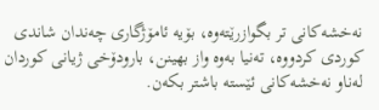نه‌خشه‌كانى تر بگوازرێته‌وه‌، بۆیه‌ ئامۆژگارى چه‌ندان شاندى كوردى كردووه‌، ته‌نیا به‌وه‌ واز بهینن، بارودۆخى ژیانى كوردان له‌ناو نه‌خشه‌كانى ئێستە باشتر بكه‌ن.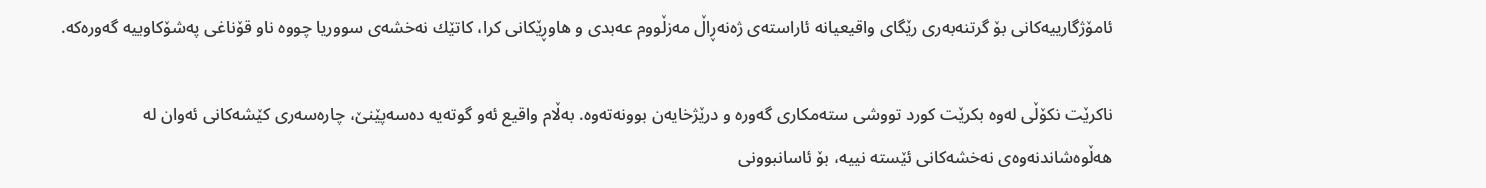ئامۆژگارییه‌كانى بۆ گرتنه‌به‌رى رێگاى واقیعیانه‌ ئاراسته‌ى ژه‌نه‌ڕاڵ مه‌زڵووم عه‌بدى و هاوڕێكانى كرا، كاتێك نه‌خشەى سووریا چووه‌ ناو قۆناغى په‌شۆكاوییه‌ گه‌وره‌كه‌.

ناكرێت نكۆڵى له‌وه‌ بكرێت كورد تووشى سته‌مكارى گه‌وره‌ و درێژخایه‌ن بوونه‌ته‌وه‌. به‌ڵام واقیع ئه‌و گوته‌یه‌ ده‌سه‌پێنێ، چاره‌سه‌رى كێشه‌كانى ئه‌وان له‌ هه‌ڵوه‌شاندنه‌وه‌ى نه‌خشه‌كانى ئێسته‌ نییه‌، بۆ ئاسانبوونى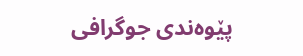پێوه‌ندى جوگرافى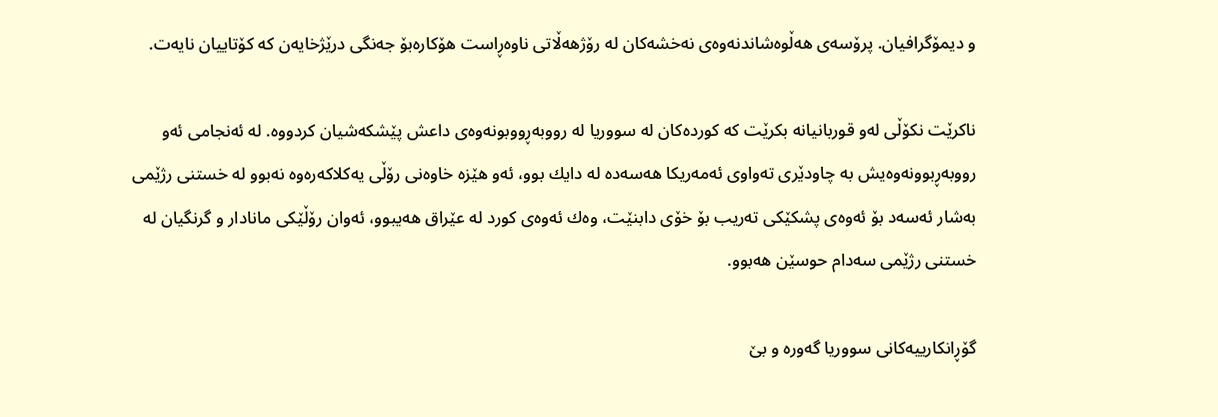و دیمۆگرافیان. پرۆسه‌ى هه‌ڵوه‌شاندنه‌وه‌ى نه‌خشه‌كان له‌ رۆژهه‌ڵاتى ناوه‌ڕاست هۆكاره‌بۆ جه‌نگى درێژخایه‌ن كه‌ كۆتاییان نایه‌ت.

ناكرێت نكۆڵى له‌و قوربانیانه‌ بكرێت كه‌ كورده‌كان له‌ سووریا له‌ رووبه‌ڕووبونه‌وه‌ى داعش پێشكه‌شیان كردووه‌. له‌ ئه‌نجامى ئه‌و رووبه‌ڕبوونه‌وه‌یش به‌ چاودێرى ته‌واوى ئه‌مه‌ریكا هه‌سه‌ده‌ له‌ دایك بوو، ئه‌و هێزه‌ خاوه‌نى رۆڵى یه‌كلاكه‌ره‌وه‌ نه‌بوو له‌ خستنى رژێمى به‌شار ئه‌سه‌د بۆ ئه‌وه‌ى پشكێكى ته‌ریب بۆ خۆى دابنێت، وه‌ك ئه‌وه‌ى كورد له‌ عێراق هه‌یبوو، ئه‌وان رۆڵێكى مانادار و گرنگیان له‌ خستنى رژێمى سه‌دام حوسێن هه‌بوو.

گۆڕانكارییه‌كانى سووریا گه‌وره‌ و بێ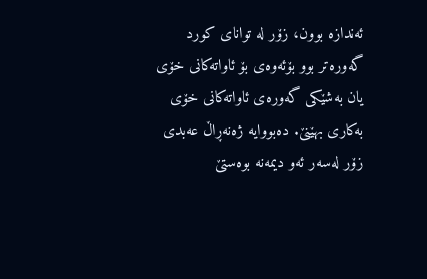ئه‌ندازه‌ بوون، زۆر له‌ تواناى كورد گه‌وره‌تر بوو بۆئه‌وه‌ى بۆ ئاواته‌كانى خۆى یان به‌شێكى گه‌وره‌ى ئاواته‌كانى خۆى به‌كارى بهێنێ. ده‌بووایه‌ ژه‌نه‌ڕاڵ عه‌بدى زۆر له‌سه‌ر ئه‌و دیمه‌نه‌ بوه‌ستێ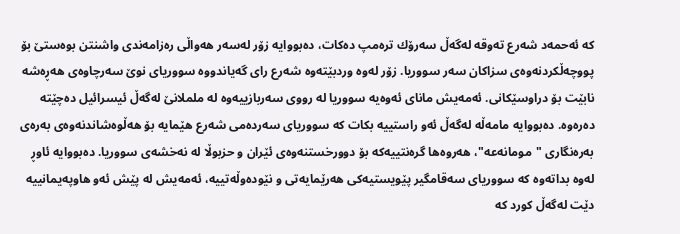كه‌ ئه‌حمه‌د شه‌رع ته‌وقه‌ له‌گه‌ڵ سه‌رۆك تره‌مپ ده‌كات، ده‌بووایه‌ زۆر له‌سه‌ر هه‌واڵى ره‌زامه‌ندى واشنتن بوه‌ستێ بۆ پووچه‌ڵكردنه‌وه‌ى سزاكان سه‌ر سووریا. زۆر له‌وه‌ وردبێته‌وه‌ شه‌رع رای گه‌یاندووه‌ سووریاى نوێ سه‌رچاوه‌ى هه‌ڕه‌شه‌ نابێت بۆ دراوسێكانى. ئه‌مه‌یش ماناى ئه‌وه‌یه‌ سووریا له‌ رووى سه‌ربازییه‌وه‌ له‌ ململانێ له‌گه‌ڵ ئیسرائیل ده‌چێته‌ ده‌ره‌وه‌. ده‌بووایه‌ مامه‌ڵه‌ له‌گه‌ڵ ئه‌و راستییه‌ بكات كه‌ سووریاى سه‌رده‌مى شه‌رع هێمایه‌ بۆ هه‌ڵوه‌شاندنه‌وه‌ى بەرەى بەرەنگارى "مومانه‌عه‌"، هه‌روه‌ها گره‌نتییه‌كه‌ بۆ دوورخستنه‌وه‌ى ئێران و حزبوڵا له‌ نه‌خشه‌ى سووریا. ده‌بووایه‌ ئاوڕ له‌وه‌ بداته‌وه‌ كه‌ سووریاى سه‌قامگیر پێویستیه‌كى هه‌رێمایه‌تى و نێوده‌وڵه‌تییه‌، ئه‌مه‌یش له‌ پێش ئه‌و هاوپه‌یمانییه‌ دێت له‌گه‌ڵ كورد كه‌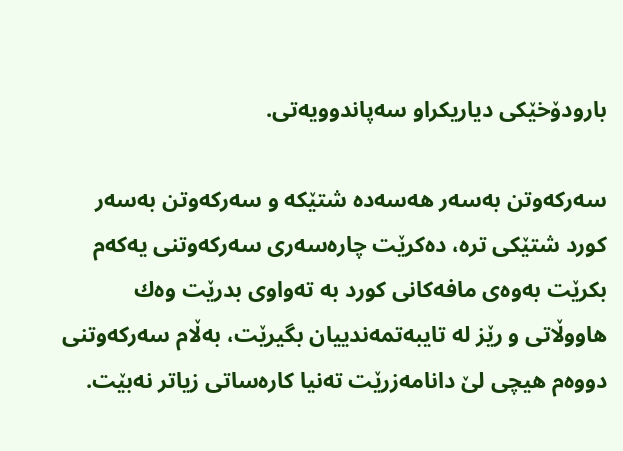بارودۆخێكى دیاریكراو سه‌پاندوویه‌تى.

سه‌ركه‌وتن به‌سه‌ر هه‌سه‌ده‌ شتێكه‌ و سه‌ركه‌وتن به‌سه‌ر كورد شتێكى تره‌، ده‌كرێت چاره‌سه‌رى سه‌ركه‌وتنى یه‌كه‌م بكرێت به‌وه‌ی مافه‌كانى كورد به‌ ته‌واوى بدرێت وه‌ك هاووڵاتى و رێز له‌ تایبه‌تمه‌ندییان بگیرێت، به‌ڵام سه‌ركه‌وتنى دووه‌م هیچى لێ دانامه‌زرێت ته‌نیا كاره‌ساتى زیاتر نه‌بێت.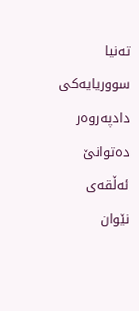ته‌نیا سووریایه‌كى دادپه‌روه‌ر ده‌توانێ ئه‌ڵقه‌ى نێوان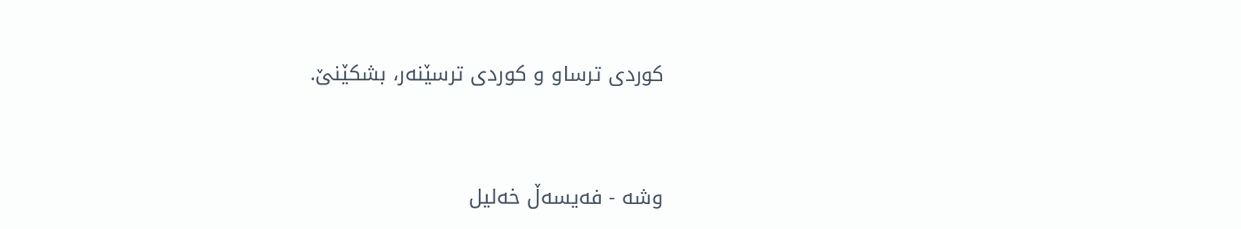كوردى ترساو و كوردی ترسێنه‌ر، بشكێنێ.


وشە - فه‌یسه‌ڵ خه‌لیل